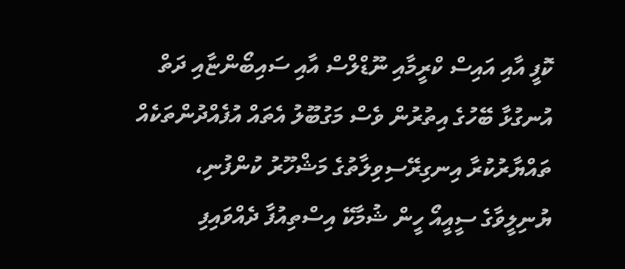ކޮފީ އާއި އައިސް ކްރީމާއި ނޫޑްލްސް އާއި ސައިބޯންޏާއި ދަތް އުނގުޅާ ބޭހުގެ އިތުރުން ވެސް މަގުބޫލު އެތައް އުފެއްދުންތަކެއް ތައްޔާރުކުރާ އިނގިރޭސިވިލާތުގެ މަޝްހޫރު ކުންފުނި، ޔުނިލީވާގެ ސީއީއޯ ހީން ޝުމާކޭ އިސްތިއުފާ ދެއްވައިފި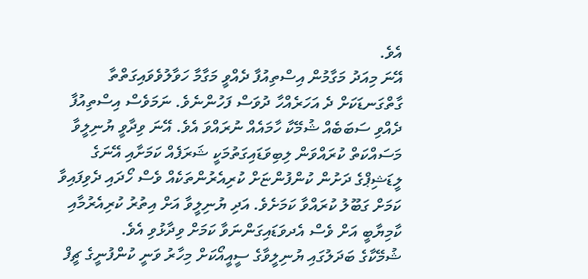އެވެ.
އޭނަ މިއަދު މަގާމުން އިސްތިއުފާ ދެއްވީ މަގާމާ ހަވާލުވެވައިގަތްތާ ގާތްގަނޑަކަށް ދެ އަހަރެއްހާ ދުވަސް ފަހުންނެވެ. ނަމަވެސް އިސްތިއުފާ ދެއްވި ސަބަބެއް ޝުމޭކާ ހާމައެއް ނުރައްވަ އެވެ. އޭނަ ވިދާވީ ޔުނިލީވާ މަސައްކަތް ކުރައްވަން ލިބިވަޑައިގަތުމަކީ ޝަރަފެއް ކަމަށާއި އޭނަގެ ލީޑަޝިޕްގެ ދަށުން ކުންފުންޏަށް ކުރިއެރުންތަކެއް ވެސް ހޯދައި ދެވިފައިވާ ކަމަށް ގަބޫލު ކުރައްވާ ކަމަށެވެ. އަދި ޔުނިލީވާ އަށް އިތުރު ކުރިއެރުމާއި ކާމިޔާބީ އަށް ވެސް އެދވަޑައިގަންނަވާ ކަމަށް ވިދާޅުވި އެވެ.
ޝުމޭކާގެ ބަދަލުގައި ޔުނިލީވާގެ ސީއީއޯކަށް މިހާރު ވަނީ ކުންފުނީގެ ޗީފް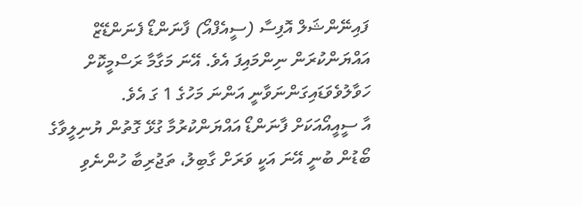ފައިނޭންޝަލް އޮފިސާ (ސީއެފްއޯ) ފާނަންޑޯ ފެނަންޑޭޒް އައްޔަންކުރަން ނިންމައިފަ އެވެ. އޭނަ މަގާމާ ރަސްމީކޮށް ހަވާލުވެވަޑައިގަންނަވާނީ އަންނަ މަހުގެ 1 ގަ އެވެ.
އާ ސީއީއޯއަކަށް ފާނަންޑޯ އައްޔަންކުރުމާ ގުޅޭ ގޮތުން ޔުނިލީވާގެ ބޯޑުން ބުނީ އޭނަ އަކީ ވަރަށް ގާބިލު، ތަޖުރިބާ ހުންނެވި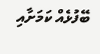ބޭފުޅެއް ކަމަށާއި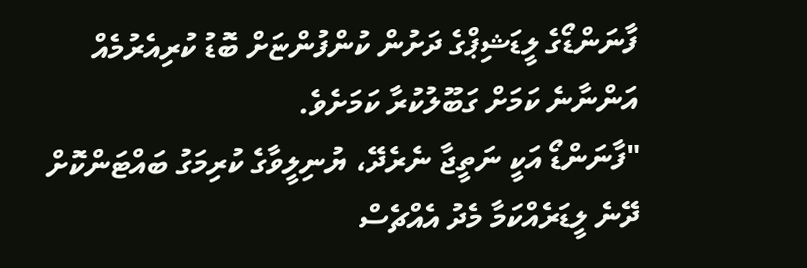ފާނަންޑޯގެ ލީޑަޝިޕްގެ ދަށުން ކުންފުންޏަށް ބޮޑު ކުރިއެރުމެއް އަންނާނެ ކަމަށް ގަބޫލުކުރާ ކަމަށެވެ.
"ފާނަންޑޯ އަކީ ނަތީޖާ ނެރެދޭ، ޔުނިލީވާގެ ކުރިމަގު ބައްޓަންކޮށް ދޭނެ ލީޑަރެއްކަމާ މެދު އެއްޗެސް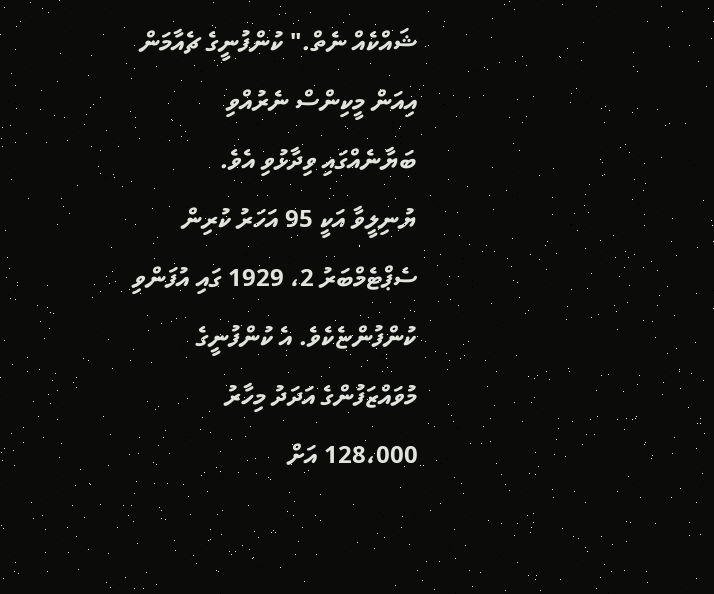ޝައްކެއް ނެތް." ކުންފުނީގެ ޗެއާމަން އިއަން މީކިންސް ނެރުއްވި ބަޔާނެއްގައި ވިދާޅުވި އެވެ.
ޔުނިލީވާ އަކީ 95 އަހަރު ކުރިން ސެޕްޓެމްބަރު 2، 1929 ގައި އުފަންވި ކުންފުންޏެކެވެ. އެ ކުންފުނީގެ މުވައްޒަފުންގެ އަދަދު މިހާރު 128،000 އަށް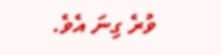ވުރެ ގިނަ އެވެ.